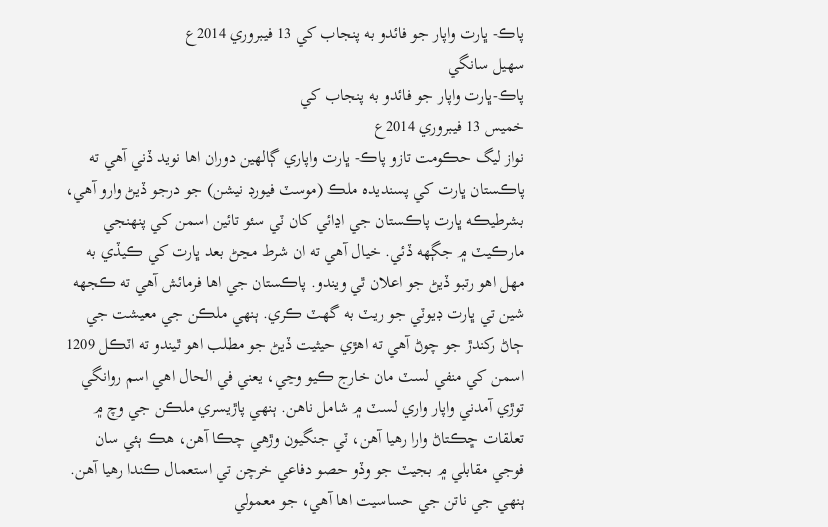پاڪ- ڀارت واپار جو فائدو به پنجاب کي 13 فيبروري 2014ع
سهيل سانگي
پاڪ-ڀارت واپار جو فائدو به پنجاب کي
خميس 13 فيبروري 2014ع
نواز ليگ حڪومت تازو پاڪ- ڀارت واپاري ڳالهين دوران اها نويد ڏني آهي ته پاڪستان ڀارت کي پسنديده ملڪ (موسٽ فيورڊ نيشن) جو درجو ڏيڻ وارو آهي، بشرطيڪه ڀارت پاڪستان جي اڍائي کان ٽي سئو تائين اسمن کي پنهنجي مارڪيٽ ۾ جڳهه ڏئي. خيال آهي ته ان شرط مڃڻ بعد ڀارت کي ڪيڏي به مهل اهو رتبو ڏيڻ جو اعلان ٿي ويندو. پاڪستان جي اها فرمائش آهي ته ڪجهه شين تي ڀارت ڊيوٽي جو ريٽ به گهٽ ڪري. ٻنهي ملڪن جي معيشت جي ڄاڻ رکندڙ جو چوڻ آهي ته اهڙي حيثيت ڏيڻ جو مطلب اهو ٿيندو ته اٽڪل 1209 اسمن کي منفي لسٽ مان خارج ڪيو وڃي، يعني في الحال اهي اسم روانگي توڙي آمدني واپار واري لسٽ ۾ شامل ناهن. ٻنهي پاڙيسري ملڪن جي وچ ۾ تعلقات ڇڪتاڻ وارا رهيا آهن، ٽي جنگيون وڙهي چڪا آهن، هڪ ٻئي سان فوجي مقابلي ۾ بجيٽ جو وڏو حصو دفاعي خرچن تي استعمال ڪندا رهيا آهن. ٻنهي جي ناتن جي حساسيت اها آهي، جو معمولي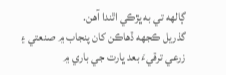ڳالهه تي به ڀڙڪي اٿندا آهن.
گذريل ڪجهه ڏهاڪن کان پنجاب ۾ صنعتي ۽ زرعي ترقيءَ بعد ڀارت جي باري ۾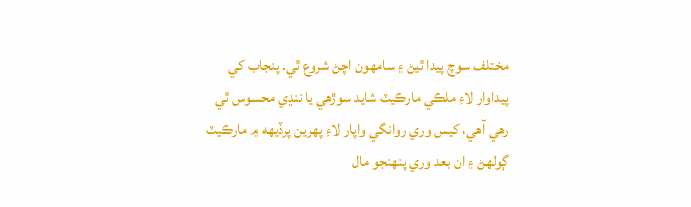مختلف سوچ پيدا ٿيڻ ۽ سامهون اچڻ شروع ٿي. پنجاب کي پيداوار لاءِ ملڪي مارڪيٽ شايد سوڙهي يا ننڍي محسوس ٿي رهي آهي، کيس وري روانگي واپار لاءِ پهرين پرڏيهه ۾ مارڪيٽ ڳولهڻ ۽ ان بعد وري پنهنجو مال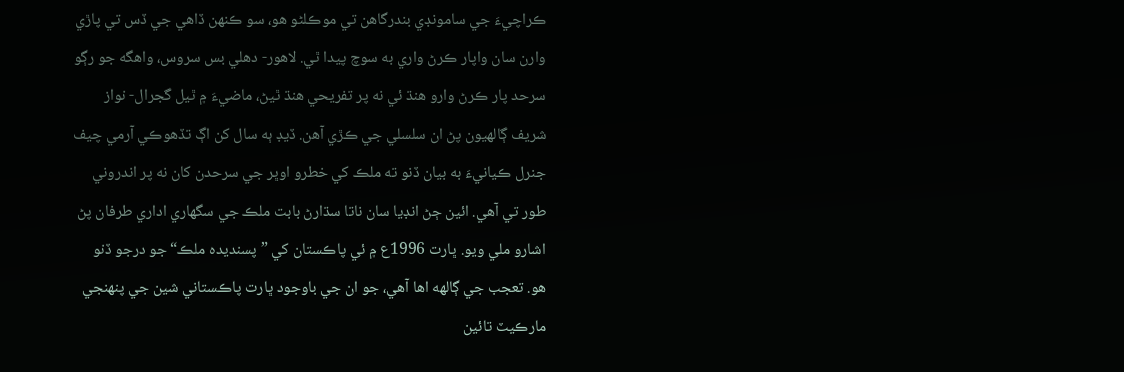ڪراچيءَ جي سامونڊي بندرگاهن تي موڪلڻو هو، سو ڪنهن ڏاهي جي ڏس تي پاڙي وارن سان واپار ڪرڻ واري به سوچ پيدا ٿي. لاهور- دهلي بس سروس، واهگه جو رڳو سرحد پار ڪرڻ وارو هنڌ ئي نه پر تفريحي هنڌ ٿيڻ، ماضيءَ ۾ ٿيل گجرال- نواز شريف ڳالهيون پڻ ان سلسلي جي ڪڙي آهن. ڏيڊ ٻه سال کن اڳ تڏهوڪي آرمي چيف جنرل ڪيانيءَ به بيان ڏنو ته ملڪ کي خطرو اوڀر جي سرحدن کان نه پر اندروني طور تي آهي. ائين ڄڻ انڊيا سان ناتا سڌارڻ بابت ملڪ جي سگهاري اداري طرفان پڻ اشارو ملي ويو. ڀارت 1996ع ۾ ئي پاڪستان کي ”پسنديده ملڪ“ جو درجو ڏنو هو. تعجب جي ڳالهه اها آهي، جو ان جي باوجود ڀارت پاڪستاني شين جي پنهنجي مارڪيٽ تائين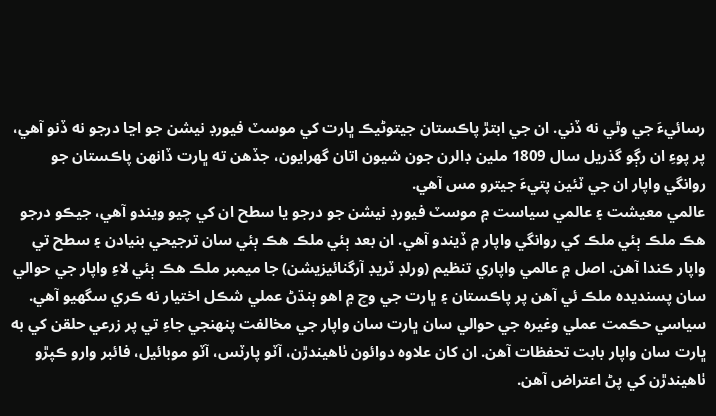رسائيءَ جي وٿي نه ڏني. ان جي ابتڙ پاڪستان جيتوڻيڪ ڀارت کي موسٽ فيورڊ نيشن جو اڃا درجو نه ڏنو آهي، پر پوءِ ان رڳو گذريل سال 1809 ملين ڊالرن جون شيون اتان گهرايون، جڏهن ته ڀارت ڏانهن پاڪستان جو روانگي واپار ان جي ٽئين پتيءَ جيترو مس آهي.
عالمي معيشت ۽ عالمي سياست ۾ موسٽ فيورڊ نيشن جو درجو يا سطح ان کي چيو ويندو آهي، جيڪو درجو هڪ ملڪ ٻئي ملڪ کي روانگي واپار ۾ ڏيندو آهي. ان بعد ٻئي ملڪ هڪ ٻئي سان ترجيحي بنيادن ۽ سطح تي واپار ڪندا آهن. اصل ۾ عالمي واپاري تنظيم (ورلڊ ٽريڊ آرگنائيزيشن) جا ميمبر ملڪ هڪ ٻئي لاءِ واپار جي حوالي سان پسنديده ملڪ ئي آهن پر پاڪستان ۽ ڀارت جي وچ ۾ اهو ٻنڌڻ عملي شڪل اختيار نه ڪري سگهيو آهي. سياسي حڪمت عملي وغيره جي حوالي سان ڀارت سان واپار جي مخالفت پنهنجي جاءِ تي پر زرعي حلقن کي به ڀارت سان واپار بابت تحفظات آهن. ان کان علاوه دوائون ٺاهيندڙن، آٽو پارٽس، آٽو موبائيل، فائبر وارو ڪپڙو ٺاهيندڙن کي پڻ اعتراض آهن.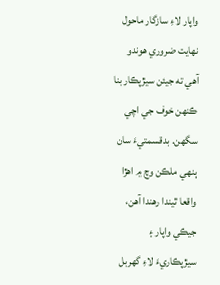واپار لاءِ سازگار ماحول نهايت ضروري هوندو آهي ته جيئن سيڙپڪار بنا ڪنهن خوف جي اچي سگهن. بدقسمتيءَ سان ٻنهي ملڪن وچ ۾ اهڙا واقعا ٿيندا رهندا آهن، جيڪي واپار ۽ سيڙپڪاريءَ لاءِ گهربل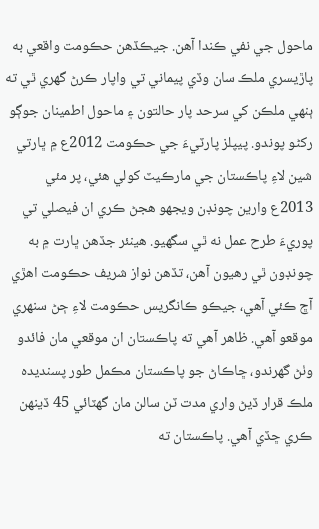ماحول جي نفي ڪندا آهن. جيڪڏهن حڪومت واقعي به پاڙيسري ملڪ سان وڏي پيماني تي واپار ڪرڻ گهري ٿي ته ٻنهي ملڪن کي سرحد پار حالتون ۽ ماحول اطمينان جوڳو رکڻو پوندو. پيپلز پارٽيءَ جي حڪومت 2012ع ۾ ڀارتي شين لاءِ پاڪستان جي مارڪيٽ کولي هئي، پر مئي 2013ع وارين چونڊن ويجهو هجڻ ڪري ان فيصلي تي پوريءَ طرح عمل نه ٿي سگهيو. هينئر جڏهن ڀارت ۾ به چونڊون ٿي رهيون آهن، تڏهن نواز شريف حڪومت اهڙي آڇ ڪئي آهي، جيڪو ڪانگريس حڪومت لاءِ ڄڻ سنهري موقعو آهي. ظاهر آهي ته پاڪستان ان موقعي مان فائدو وٺڻ گهرندو، ڇاڪاڻ جو پاڪستان مڪمل طور پسنديده ملڪ قرار ڏيڻ واري مدت ٽن سالن مان گهٽائي 45 ڏينهن ڪري ڇڏي آهي. پاڪستان ته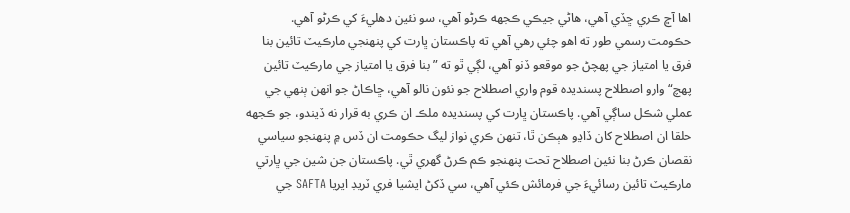اها آڇ ڪري ڇڏي آهي، هاڻي جيڪي ڪجهه ڪرڻو آهي، سو نئين دهليءَ کي ڪرڻو آهي.
حڪومت رسمي طور ته اهو چئي رهي آهي ته پاڪستان ڀارت کي پنهنجي مارڪيٽ تائين بنا فرق يا امتياز جي پهچڻ جو موقعو ڏنو آهي، لڳي ٿو ته ”بنا فرق يا امتياز جي مارڪيٽ تائين پهچ“ وارو اصطلاح پسنديده قوم واري اصطلاح جو نئون نالو آهي، ڇاڪاڻ جو انهن ٻنهي جي عملي شڪل ساڳي آهي. پاڪستان ڀارت کي پسنديده ملڪ ان ڪري به قرار نه ڏيندو، جو ڪجهه حلقا ان اصطلاح کان ڏاڍو هٻڪن ٿا، تنهن ڪري نواز ليگ حڪومت ان ڏس ۾ پنهنجو سياسي نقصان ڪرڻ بنا نئين اصطلاح تحت پنهنجو ڪم ڪرڻ گهري ٿي. پاڪستان جن شين جي ڀارتي مارڪيٽ تائين رسائيءَ جي فرمائش ڪئي آهي، سي ڏکڻ ايشيا فري ٽريڊ ايريا SAFTA جي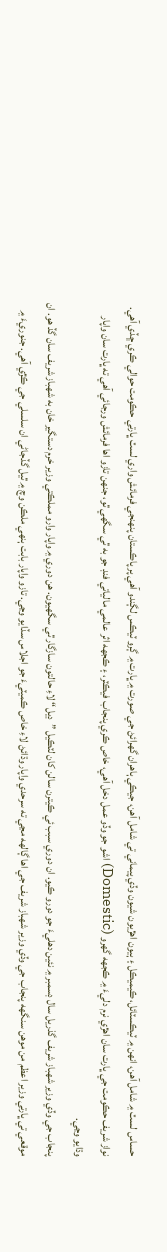حساس لسٽ ۾ شامل آهن، انهن ۾ ٽيڪسٽائل، ڪيميڪل ۽ ٻيون اهڙيون شيون وڏي پيماني تي شامل آهن، جيڪي ٻاهران گهرائڻ جي صورت ۾ ڀارت ۾ ڳرو ٽيڪس لڳندو آهي پر پاڪستان پنهنجي فرمائش واري لسٽ ڀارتي حڪومت حوالي ڪري ڇڏي آهي. نواز شريف حڪومت جي ڀارت سان اهڙي نرم دليءَ ۾ ڪجهه گهرو (Domestic) اشو جو وڏو عمل دخل آهي، خاص ڪري پنجاب فيڪٽر، ۽ ڪجهه اثر عالمي مالياتي فنڊ جو به ٿي سگهي ٿو، جنهن تازو اها فرمائش ورجائي آهي ته ڀارت سان واپار وڌايو وڃي.
پنجاب جي وڏي وزير شهباز شريف گذريل سال ڊسمبر ۾ نئين دهليءَ جو دورو ڪيو. ان دوري سبب ئي ڪيترن سالن کان لٽڪيل ”ڊيل“ لاءِ حالتون سازگار ٿي سگهيون. هن دوري ۾ واپار وارو مملڪتي وزير خرم دستگير خان به شهباز شريف سان گڏ هو. ان موقعي تي ڀارتي وزير اعظم من موهن سنگهه پنجاب جي وڏي وزير شهباز شريف جي اها ڳالهه مڃي ته سرحدي واپار وڌائڻ لاءِ خاص ڪميٽيءَ جو اجلاس سڏايو وڃي. تازو واپار بابت ٻنهي ملڪن وچ ۾ ٿيل گڏجاڻي ان سلسلي جي ڪڙي آهي. جنوريءَ ۾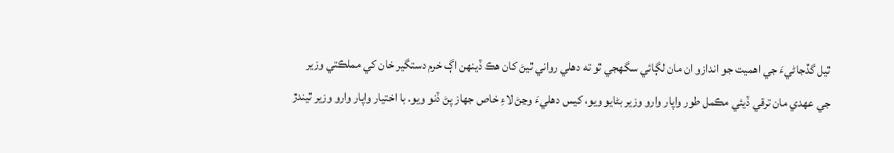ٿيل گڏجاڻيءَ جي اهميت جو اندازو ان مان لڳائي سگهجي ٿو ته دهلي رواني ٿيڻ کان هڪ ڏينهن اڳ خرم دستگير خان کي مملڪتي وزير جي عهدي مان ترقي ڏيئي مڪمل طور واپار وارو وزير بڻايو ويو، کيس دهليءَ وڃڻ لاءِ خاص جهاز پڻ ڏنو ويو. با اختيار واپار وارو وزير ٿيندڙ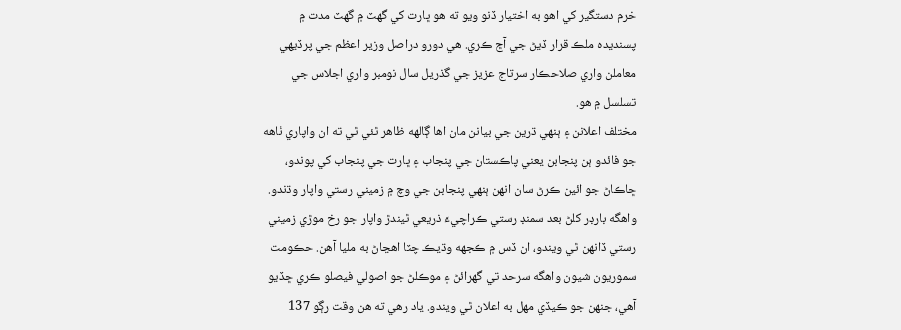خرم دستگير کي اهو به اختيار ڏنو ويو ته هو ڀارت کي گهٽ ۾ گهٽ مدت ۾ پسنديده ملڪ قرار ڏيڻ جي آڇ ڪري. هي دورو دراصل وزير اعظم جي پرڏيهي معاملن واري صلاحڪار سرتاج عزيز جي گذريل سال نومبر واري اجلاس جي تسلسل ۾ هو.
مختلف اعلانن ۽ ٻنهي ڌرين جي بيانن مان اها ڳالهه ظاهر ٿئي ٿي ته ان واپاري ٺاهه جو فائدو ٻن پنجابن يعني پاڪستان جي پنجاب ۽ ڀارت جي پنجاب کي پوندو، ڇاڪاڻ جو ائين ڪرڻ سان انهن ٻنهي پنجابن جي وچ ۾ زميني رستي واپار وڌندو. واهگه بارڊر کلڻ بعد سمنڊ رستي ڪراچيءَ ذريعي ٿيندڙ واپار جو رخ موڙي زميني رستي ڏانهن ٿي ويندو، ان ڏس ۾ ڪجهه وڌيڪ چٽا اهڃاڻ به مليا آهن. حڪومت سموريون شيون واهگه سرحد تي گهرائڻ ۽ موڪلڻ جو اصولي فيصلو ڪري ڇڏيو آهي، جنهن جو ڪيڏي مهل به اعلان ٿي ويندو. ياد رهي ته هن وقت رڳو 137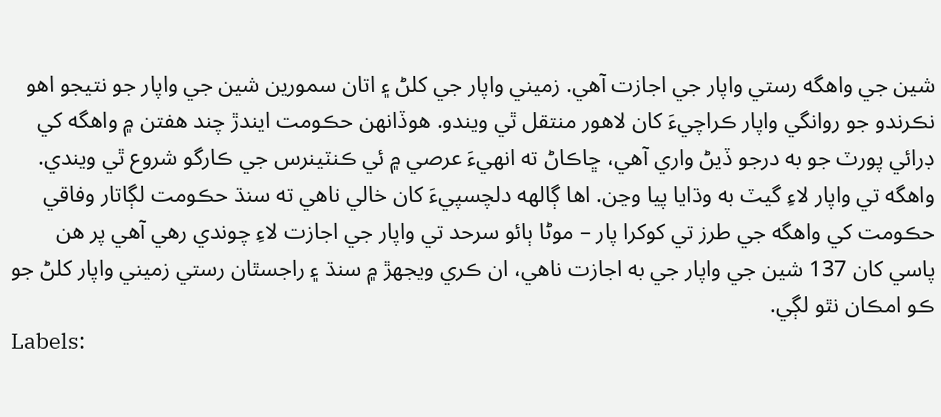شين جي واهگه رستي واپار جي اجازت آهي. زميني واپار جي کلڻ ۽ اتان سمورين شين جي واپار جو نتيجو اهو نڪرندو جو روانگي واپار ڪراچيءَ کان لاهور منتقل ٿي ويندو. هوڏانهن حڪومت ايندڙ چند هفتن ۾ واهگه کي ڊرائي پورٽ جو به درجو ڏيڻ واري آهي، ڇاڪاڻ ته انهيءَ عرصي ۾ ئي ڪنٽينرس جي ڪارگو شروع ٿي ويندي. واهگه تي واپار لاءِ گيٽ به وڌايا پيا وڃن. اها ڳالهه دلچسپيءَ کان خالي ناهي ته سنڌ حڪومت لڳاتار وفاقي حڪومت کي واهگه جي طرز تي کوکرا پار – موڻا ٻائو سرحد تي واپار جي اجازت لاءِ چوندي رهي آهي پر هن پاسي کان 137 شين جي واپار جي به اجازت ناهي، ان ڪري ويجهڙ ۾ سنڌ ۽ راجسٿان رستي زميني واپار کلڻ جو ڪو امڪان نٿو لڳي.
Labels: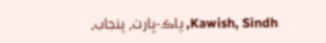Kawish, Sindh, پاڪ-ڀارت, پنجاب,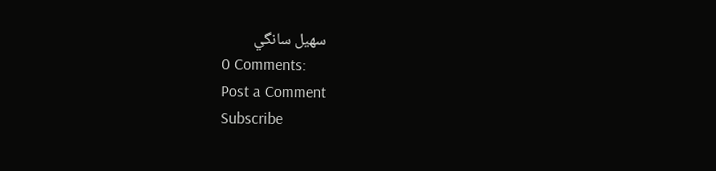سهيل سانگي
0 Comments:
Post a Comment
Subscribe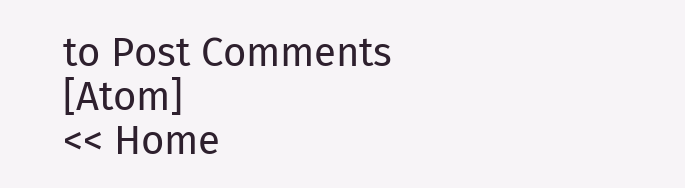to Post Comments [Atom]
<< Home